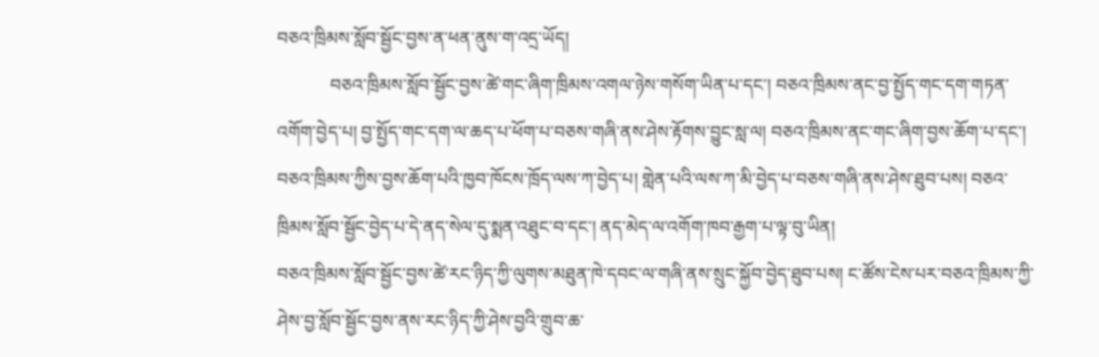བཅའ་ཁྲིམས་སློབ་སྦྱོང་བྱས་ན་ཕན་ནུས་ག་འདྲ་ཡོད།
            བཅའ་ཁྲིམས་སློབ་སྦྱོང་བྱས་ཚེ་གང་ཞིག་ཁྲིམས་འགལ་ཉེས་གསོག་ཡིན་པ་དང་། བཅའ་ཁྲིམས་ནང་བྱ་སྤྱོད་གང་དག་གཏན་འགོག་བྱེད་པ། བྱ་སྤྱོད་གང་དག་ལ་ཆད་པ་ཕོག་པ་བཅས་གཞི་ནས་ཤེས་རྟོགས་བྱུང་སླ་ལ། བཅའ་ཁྲིམས་ནང་གང་ཞིག་བྱས་ཆོག་པ་དང་། བཅའ་ཁྲིམས་ཀྱིས་བྱས་ཆོག་པའི་ཁྱབ་ཁོངས་ཁྲོད་ལས་ཀ་བྱེད་པ། གླེན་པའི་ལས་ཀ་མི་བྱེད་པ་བཅས་གཞི་ནས་ཤེས་ཐུབ་པས། བཅའ་ཁྲིམས་སློབ་སྦྱོང་བྱེད་པ་དེ་ནད་སེལ་དུ་སྨན་འཐུང་བ་དང་། ནད་མེད་ལ་འགོག་ཁབ་རྒྱག་པ་ལྟ་བུ་ཡིན།
བཅའ་ཁྲིམས་སློབ་སྦྱོང་བྱས་ཚེ་རང་ཉིད་ཀྱི་ལུགས་མཐུན་ཁེ་དབང་ལ་གཞི་ནས་སྲུང་སྐྱོབ་བྱེད་ཐུབ་པས། ང་ཚོས་ངེས་པར་བཅའ་ཁྲིམས་ཀྱི་ཤེས་བྱ་སློབ་སྦྱོང་བྱས་ནས་རང་ཉིད་ཀྱི་ཤེས་བྱའི་གྲུབ་ཆ་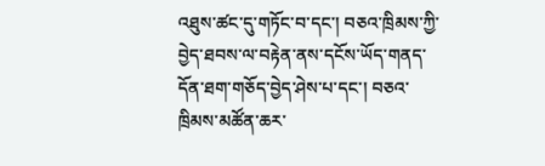འཐུས་ཚང་དུ་གཏོང་བ་དང་། བཅའ་ཁྲིམས་ཀྱི་བྱེད་ཐབས་ལ་བརྟེན་ནས་དངོས་ཡོད་གནད་དོན་ཐག་གཅོད་བྱེད་ཤེས་པ་དང་། བཅའ་ཁྲིམས་མཚོན་ཆར་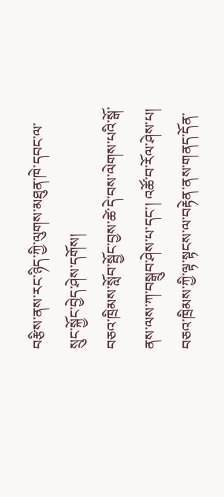བརྩིས་ནས་རང་ཉིད་ཀྱི་ལུགས་མཐུན་ཁེ་དབང་ལ་སྲུང་སྐྱོང་བྱེད་ཤེས་དགོས།
བཅའ་ཁྲིམས་སློབ་སྦྱོང་བྱས་ཚེ་དེ་བས་ལེགས་པའི་སྒོ་ནས་ལས་ཀ་བསྒྲུབ་ཤེས་པ་དང་། འཚོ་བ་རོལ་ཤེས་པ། བཅའ་ཁྲིམས་ཀྱི་ལྟ་སྟངས་ལ་བརྟེན་ནས་གནད་དོན་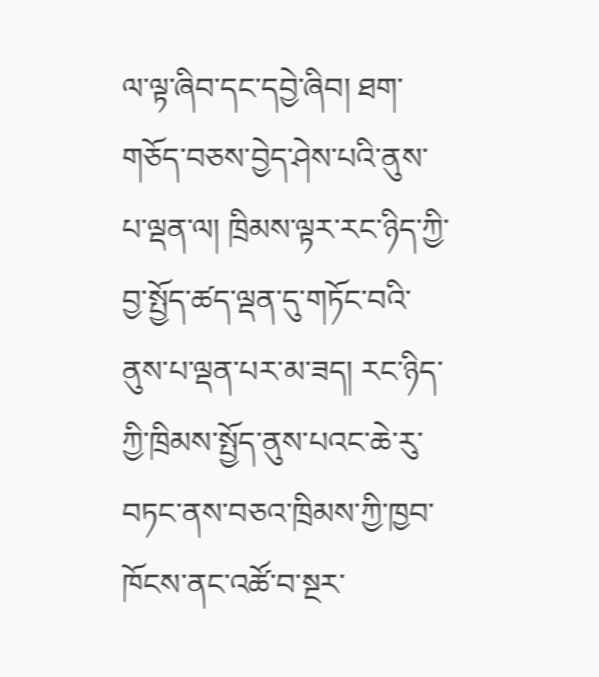ལ་ལྟ་ཞིབ་དང་དབྱེ་ཞིབ། ཐག་གཅོད་བཅས་བྱེད་ཤེས་པའི་ནུས་པ་ལྡན་ལ། ཁྲིམས་ལྟར་རང་ཉིད་ཀྱི་བྱ་སྤྱོད་ཚད་ལྡན་དུ་གཏོང་བའི་ནུས་པ་ལྡན་པར་མ་ཟད། རང་ཉིད་ཀྱི་ཁྲིམས་སྤྱོད་ནུས་པའང་ཆེ་རུ་བཏང་ནས་བཅའ་ཁྲིམས་ཀྱི་ཁྱབ་ཁོངས་ནང་འཚོ་བ་སྔར་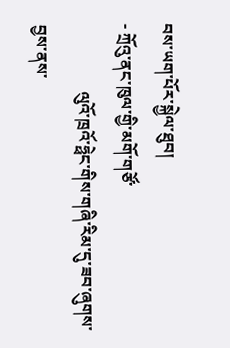བས་ཡག་པོར་སྐྱེལ་ཐུབ།
- ཀྲོའུ་ནང་ཁུལ་གྱི་མགོ་གཙོ་
                ལུའོ་ཁྲའོ་ཧྥེང་གིས་གཞི་རིམ་དུ་ཟབ་ཞུགས་བྱས་ནས་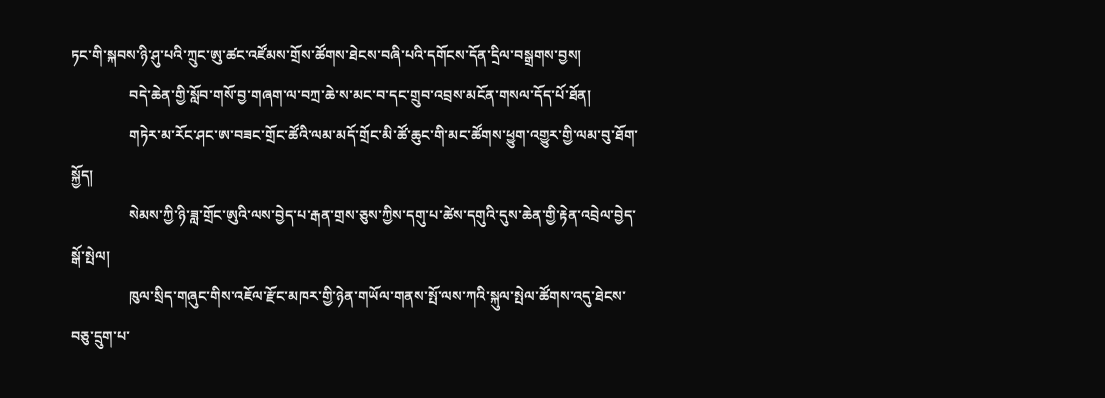ཏང་གི་སྐབས་ཉི་ཤུ་པའི་ཀྲུང་ཨུ་ཚང་འཛོམས་གྲོས་ཚོགས་ཐེངས་བཞི་པའི་དགོངས་དོན་དྲིལ་བསྒྲགས་བྱས།
                བདེ་ཆེན་གྱི་སློབ་གསོ་བྱ་གཞག་ལ་བཀྲ་ཆེ་ས་མང་བ་དང་གྲུབ་འབྲས་མངོན་གསལ་དོད་པོ་ཐོན།
                གཏེར་མ་རོང་ཤང་ཨ་བཟང་གྲོང་ཚོའི་ལམ་མདོ་གྲོང་མི་ཚོ་ཆུང་གི་མང་ཚོགས་ཕྱུག་འགྱུར་གྱི་ལམ་བུ་ཐོག་སྐྱོད།
                སེམས་ཀྱི་ཉི་ཟླ་གྲོང་ཨུའི་ལས་བྱེད་པ་རྒན་གྲས་ཅུས་ཀྱིས་དགུ་པ་ཚེས་དགུའི་དུས་ཆེན་གྱི་རྟེན་འབྲེལ་བྱེད་སྒོ་སྤེལ།
                ཁུལ་སྲིད་གཞུང་གིས་འཇོལ་རྫོང་མཁར་གྱི་ཉེན་གཡོལ་གནས་སྤོ་ལས་ཀའི་སྐུལ་སྤེལ་ཚོགས་འདུ་ཐེངས་བཅུ་དྲུག་པ་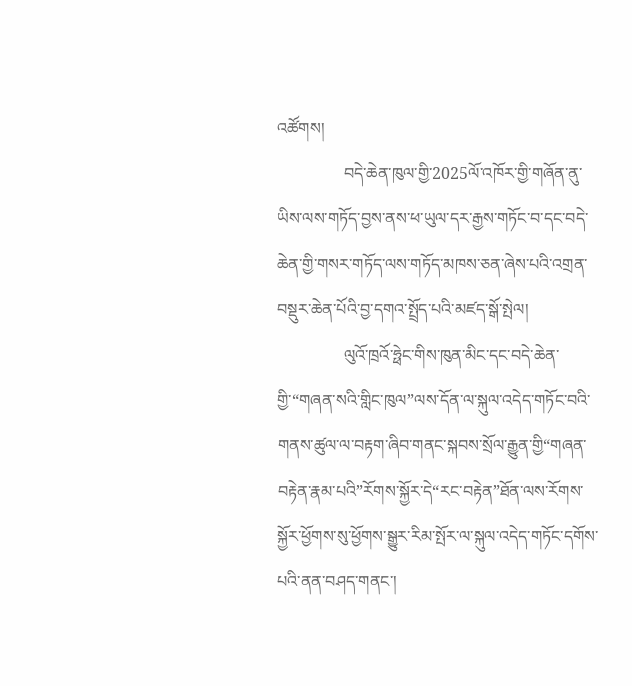འཚོགས།
                བདེ་ཆེན་ཁུལ་གྱི་2025ལོ་འཁོར་གྱི་གཞོན་ནུ་ཡིས་ལས་གཏོད་བྱས་ནས་ཕ་ཡུལ་དར་རྒྱས་གཏོང་བ་དང་བདེ་ཆེན་གྱི་གསར་གཏོད་ལས་གཏོད་མཁས་ཅན་ཞེས་པའི་འགྲན་བསྡུར་ཆེན་པོའི་བྱ་དགའ་སྤྲོད་པའི་མཛད་སྒོ་སྤེལ།
                ལུའོ་ཁྲའོ་ཧྥེང་གིས་ཁུན་མིང་དང་བདེ་ཆེན་གྱི་“གཞན་སའི་གླིང་ཁུལ”ལས་དོན་ལ་སྐུལ་འདེད་གཏོང་བའི་གནས་ཚུལ་ལ་བརྟག་ཞིབ་གནང་སྐབས་སྲོལ་རྒྱུན་གྱི“གཞན་བརྟེན་རྣམ་པའི”རོགས་སྐྱོར་དེ“རང་བརྟེན”ཐོན་ལས་རོགས་སྐྱོར་ཕྱོགས་སུ་ཕྱོགས་སྒྱུར་རིམ་སྤོར་ལ་སྐུལ་འདེད་གཏོང་དགོས་པའི་ནན་བཤད་གནང་།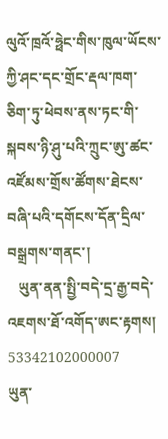ལུའོ་ཁྲའོ་ཧྥེང་གིས་ཁུལ་ཡོངས་ཀྱི་ཤང་དང་གྲོང་རྡལ་ཁག་ཅིག་ཏུ་ཕེབས་ནས་ཏང་གི་སྐབས་ཉི་ཤུ་པའི་ཀྲུང་ཨུ་ཚང་འཛོམས་གྲོས་ཚོགས་ཐེངས་བཞི་པའི་དགོངས་དོན་དྲིལ་བསྒྲགས་གནང་།
   ཡུན་ནན་སྤྱི་བདེ་དྲ་རྒྱ་བདེ་འཇགས་ཐོ་འགོད་ཨང་རྟགས། 53342102000007
ཡུན་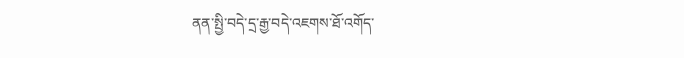ནན་སྤྱི་བདེ་དྲ་རྒྱ་བདེ་འཇགས་ཐོ་འགོད་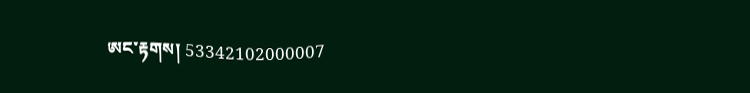ཨང་རྟགས། 53342102000007